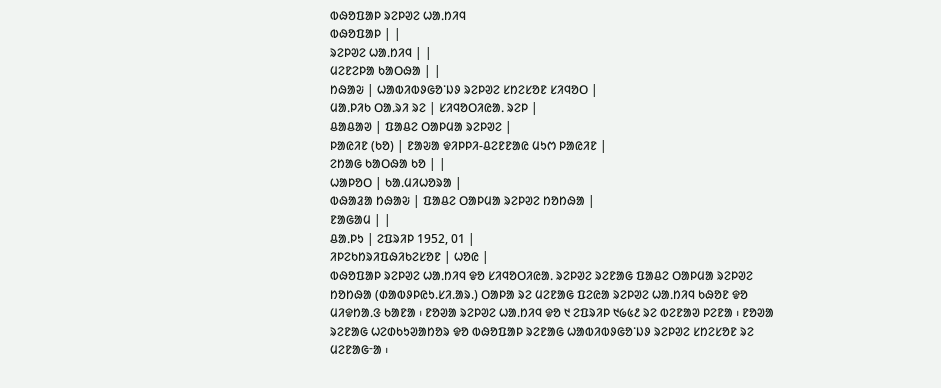ᱵᱷᱚᱯᱟᱞ ᱨᱮᱞᱣᱮ ᱦᱟᱹᱴᱤᱧ
ᱵᱷᱚᱯᱟᱞ | |
ᱨᱮᱞᱣᱮ ᱦᱟᱹᱴᱤᱧ | |
ᱢᱮᱱᱮᱞᱟ ᱠᱟᱛᱷᱟ | |
ᱴᱷᱟᱶ | ᱦᱟᱵᱤᱵᱽᱜᱚᱸᱡᱽ ᱨᱮᱞᱣᱮ ᱥᱴᱮᱥᱚᱱ ᱥᱤᱧᱚᱛ |
ᱢᱟᱹᱞᱤᱠ ᱛᱟᱹᱨᱤ ᱨᱮ | ᱥᱤᱧᱚᱛᱤᱭᱟᱹ ᱨᱮᱞ |
ᱪᱟᱪᱟᱣ | ᱯᱟᱪᱮ ᱛᱟᱞᱢᱟ ᱨᱮᱞᱣᱮ |
ᱞᱟᱭᱤᱱ (ᱠᱚ) | ᱱᱟᱶᱟ ᱫᱤᱞᱞᱤ-ᱪᱮᱱᱱᱟᱭ ᱢᱩᱬ ᱞᱟᱭᱤᱱ |
ᱮᱴᱟᱜ ᱠᱟᱛᱷᱟ ᱠᱚ | |
ᱦᱟᱞᱚᱛ | ᱠᱟᱹᱢᱤᱦᱚᱨᱟ |
ᱵᱷᱟᱲᱟ ᱴᱷᱟᱶ | ᱯᱟᱪᱮ ᱛᱟᱞᱢᱟ ᱨᱮᱞᱣᱮ ᱴᱚᱴᱷᱟ |
ᱱᱟᱜᱟᱢ | |
ᱪᱟᱹᱞᱩ | ᱮᱯᱨᱤᱞ 1952, 01 |
ᱤᱞᱮᱠᱴᱨᱤᱯᱷᱤᱠᱮᱥᱚᱱ | ᱦᱚᱭ |
ᱵᱷᱚᱯᱟᱞ ᱨᱮᱞᱣᱮ ᱦᱟᱹᱴᱤᱧ ᱫᱚ ᱥᱤᱧᱚᱛᱤᱭᱟᱹ ᱨᱮᱞᱣᱮ ᱨᱮᱱᱟᱜ ᱯᱟᱪᱮ ᱛᱟᱞᱢᱟ ᱨᱮᱞᱣᱮ ᱴᱚᱴᱷᱟ (ᱰᱟᱵᱽᱞᱭᱩ.ᱥᱤ.ᱟᱨ.) ᱛᱟᱞᱟ ᱨᱮ ᱢᱮᱱᱟᱜ ᱯᱮᱭᱟ ᱨᱮᱞᱣᱮ ᱦᱟᱹᱴᱤᱧ ᱠᱷᱚᱱ ᱫᱚ ᱢᱤᱫᱴᱟᱹᱝ ᱠᱟᱱᱟ ᱾ ᱱᱚᱣᱟ ᱨᱮᱞᱣᱮ ᱦᱟᱹᱴᱤᱧ ᱫᱚ ᱑ ᱮᱯᱨᱤᱞ ᱑᱙᱕᱒ ᱨᱮ ᱵᱮᱱᱟᱣ ᱞᱮᱱᱟ ᱾ ᱱᱚᱣᱟ ᱨᱮᱱᱟᱜ ᱦᱮᱰᱠᱩᱣᱟᱴᱚᱨ ᱫᱚ ᱵᱷᱚᱯᱟᱞ ᱨᱮᱱᱟᱜ ᱦᱟᱵᱤᱵᱽᱜᱚᱸᱡᱽ ᱨᱮᱞᱣᱮ ᱥᱴᱮᱥᱚᱱ ᱨᱮ ᱢᱮᱱᱟᱜᱼᱟ ᱾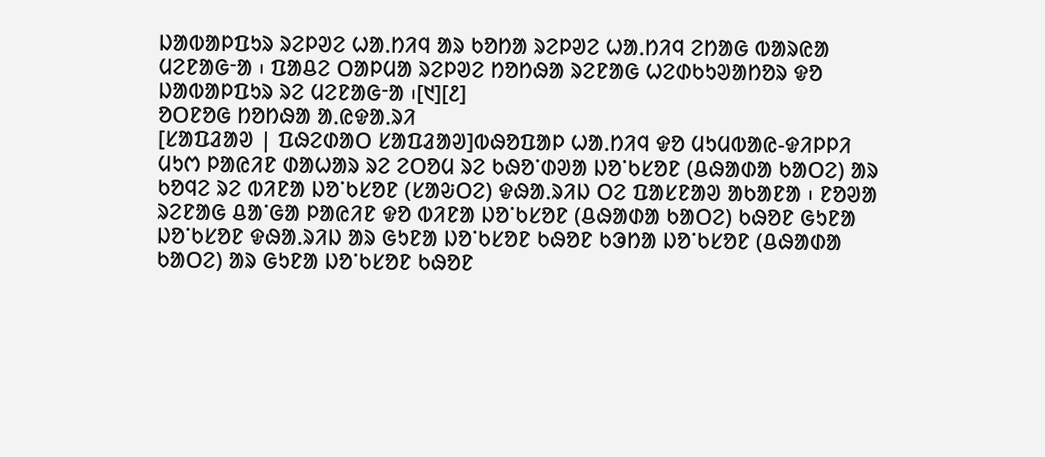ᱡᱟᱵᱟᱞᱯᱩᱨ ᱨᱮᱞᱣᱮ ᱦᱟᱹᱴᱤᱧ ᱟᱨ ᱠᱚᱴᱟ ᱨᱮᱞᱣᱮ ᱦᱟᱹᱴᱤᱧ ᱮᱴᱟᱜ ᱵᱟᱨᱭᱟ ᱢᱮᱱᱟᱜᱼᱟ ᱾ ᱯᱟᱪᱮ ᱛᱟᱞᱢᱟ ᱨᱮᱞᱣᱮ ᱴᱚᱴᱷᱟ ᱨᱮᱱᱟᱜ ᱦᱮᱰᱠᱩᱣᱟᱴᱚᱨ ᱫᱚ ᱡᱟᱵᱟᱞᱯᱩᱨ ᱨᱮ ᱢᱮᱱᱟᱜᱼᱟ ᱾[᱑][᱒]
ᱚᱛᱱᱚᱜ ᱴᱚᱴᱷᱟ ᱟᱹᱭᱫᱟᱹᱨᱤ
[ᱥᱟᱯᱲᱟᱣ | ᱯᱷᱮᱰᱟᱛ ᱥᱟᱯᱲᱟᱣ]ᱵᱷᱚᱯᱟᱞ ᱦᱟᱹᱴᱤᱧ ᱫᱚ ᱢᱩᱢᱵᱟᱭ-ᱫᱤᱞᱞᱤ ᱢᱩᱬ ᱞᱟᱭᱤᱱ ᱰᱟᱦᱟᱨ ᱨᱮ ᱮᱛᱚᱢ ᱨᱮ ᱠᱷᱚᱸᱰᱣᱟ ᱡᱚᱸᱠᱥᱚᱱ (ᱪᱷᱟᱰᱟ ᱠᱟᱛᱮ) ᱟᱨ ᱠᱚᱧᱮ ᱨᱮ ᱵᱤᱱᱟ ᱡᱚᱸᱠᱥᱚᱱ (ᱥᱟᱶᱛᱮ) ᱫᱷᱟᱹᱨᱤᱡ ᱛᱮ ᱯᱟᱥᱱᱟᱣ ᱟᱠᱟᱱᱟ ᱾ ᱱᱚᱣᱟ ᱨᱮᱱᱟᱜ ᱪᱟᱸᱜᱟ ᱞᱟᱭᱤᱱ ᱫᱚ ᱵᱤᱱᱟ ᱡᱚᱸᱠᱥᱚᱱ (ᱪᱷᱟᱰᱟ ᱠᱟᱛᱮ) ᱠᱷᱚᱱ ᱜᱩᱱᱟ ᱡᱚᱸᱠᱥᱚᱱ ᱫᱷᱟᱹᱨᱤᱡ ᱟᱨ ᱜᱩᱱᱟ ᱡᱚᱸᱠᱥᱚᱱ ᱠᱷᱚᱱ ᱠᱳᱴᱟ ᱡᱚᱸᱠᱥᱚᱱ (ᱪᱷᱟᱰᱟ ᱠᱟᱛᱮ) ᱟᱨ ᱜᱩᱱᱟ ᱡᱚᱸᱠᱥᱚᱱ ᱠᱷᱚᱱ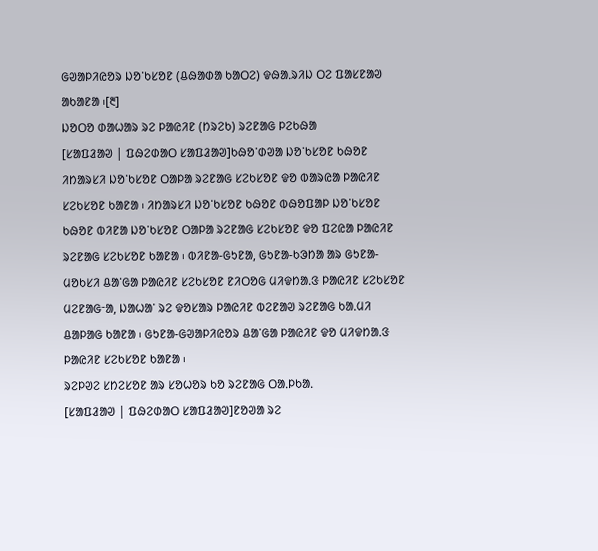ᱜᱣᱟᱞᱤᱭᱚᱨ ᱡᱚᱸᱠᱥᱚᱱ (ᱪᱷᱟᱰᱟ ᱠᱟᱛᱮ) ᱫᱷᱟᱹᱨᱤᱡ ᱛᱮ ᱯᱟᱥᱱᱟᱣ ᱟᱠᱟᱱᱟ ᱾[᱓]
ᱡᱚᱛᱚ ᱰᱟᱦᱟᱨ ᱨᱮ ᱞᱟᱭᱤᱱ (ᱴᱨᱮᱠ) ᱨᱮᱱᱟᱜ ᱞᱮᱠᱷᱟ
[ᱥᱟᱯᱲᱟᱣ | ᱯᱷᱮᱰᱟᱛ ᱥᱟᱯᱲᱟᱣ]ᱠᱷᱚᱸᱰᱣᱟ ᱡᱚᱸᱠᱥᱚᱱ ᱠᱷᱚᱱ ᱤᱴᱟᱨᱥᱤ ᱡᱚᱸᱠᱥᱚᱱ ᱛᱟᱞᱟ ᱨᱮᱱᱟᱜ ᱥᱮᱠᱥᱚᱱ ᱫᱚ ᱵᱟᱨᱭᱟ ᱞᱟᱭᱤᱱ ᱥᱮᱠᱥᱚᱱ ᱠᱟᱱᱟ ᱾ ᱤᱴᱟᱨᱥᱤ ᱡᱚᱸᱠᱥᱚᱱ ᱠᱷᱚᱱ ᱵᱷᱚᱯᱟᱞ ᱡᱚᱸᱠᱥᱚᱱ ᱠᱷᱚᱱ ᱵᱤᱱᱟ ᱡᱚᱸᱠᱥᱚᱱ ᱛᱟᱞᱟ ᱨᱮᱱᱟᱜ ᱥᱮᱠᱥᱚᱱ ᱫᱚ ᱯᱮᱭᱟ ᱞᱟᱭᱤᱱ ᱨᱮᱱᱟᱜ ᱥᱮᱠᱥᱚᱱ ᱠᱟᱱᱟ ᱾ ᱵᱤᱱᱟ-ᱜᱩᱱᱟ, ᱜᱩᱱᱟ-ᱠᱳᱴᱟ ᱟᱨ ᱜᱩᱱᱟ-ᱢᱚᱠᱥᱤ ᱪᱟᱸᱜᱟ ᱞᱟᱭᱤᱱ ᱥᱮᱠᱥᱚᱱ ᱱᱤᱛᱚᱜ ᱢᱤᱫᱴᱟᱹᱝ ᱞᱟᱭᱤᱱ ᱥᱮᱠᱥᱚᱱ ᱢᱮᱱᱟᱜᱼᱟ, ᱡᱟᱦᱟᱸ ᱨᱮ ᱫᱚᱥᱟᱨ ᱞᱟᱭᱤᱱ ᱵᱮᱱᱟᱣ ᱨᱮᱱᱟᱜ ᱠᱟᱹᱢᱤ ᱪᱟᱞᱟᱜ ᱠᱟᱱᱟ ᱾ ᱜᱩᱱᱟ-ᱜᱣᱟᱞᱤᱭᱚᱨ ᱪᱟᱸᱜᱟ ᱞᱟᱭᱤᱱ ᱫᱚ ᱢᱤᱫᱴᱟᱹᱝ ᱞᱟᱭᱤᱱ ᱥᱮᱠᱥᱚᱱ ᱠᱟᱱᱟ ᱾
ᱨᱮᱞᱣᱮ ᱥᱴᱮᱥᱚᱱ ᱟᱨ ᱥᱚᱦᱚᱨ ᱠᱚ ᱨᱮᱱᱟᱜ ᱛᱟᱹᱞᱠᱟᱹ
[ᱥᱟᱯᱲᱟᱣ | ᱯᱷᱮᱰᱟᱛ ᱥᱟᱯᱲᱟᱣ]ᱱᱚᱣᱟ ᱨᱮ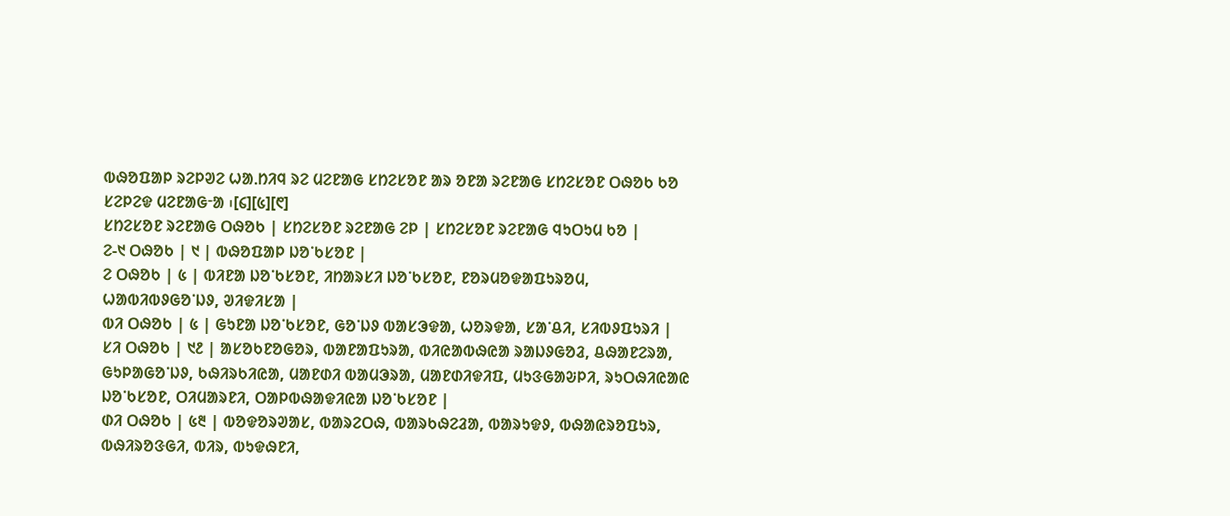ᱵᱷᱚᱯᱟᱞ ᱨᱮᱞᱣᱮ ᱦᱟᱹᱴᱤᱧ ᱨᱮ ᱢᱮᱱᱟᱜ ᱥᱴᱮᱥᱚᱱ ᱟᱨ ᱚᱱᱟ ᱨᱮᱱᱟᱜ ᱥᱴᱮᱥᱚᱱ ᱛᱷᱚᱠ ᱠᱚ ᱥᱮᱞᱮᱫ ᱢᱮᱱᱟᱜᱼᱟ ᱾[᱔][᱕][᱖]
ᱥᱴᱮᱥᱚᱱ ᱨᱮᱱᱟᱜ ᱛᱷᱚᱠ | ᱥᱴᱮᱥᱚᱱ ᱨᱮᱱᱟᱜ ᱮᱞ | ᱥᱴᱮᱥᱚᱱ ᱨᱮᱱᱟᱜ ᱧᱩᱛᱩᱢ ᱠᱚ |
ᱮ-᱑ ᱛᱷᱚᱠ | ᱑ | ᱵᱷᱚᱯᱟᱞ ᱡᱚᱸᱠᱥᱚᱱ |
ᱮ ᱛᱷᱚᱠ | ᱕ | ᱵᱤᱱᱟ ᱡᱚᱸᱠᱥᱚᱱ, ᱤᱴᱟᱨᱥᱤ ᱡᱚᱸᱠᱥᱚᱱ, ᱱᱚᱨᱢᱚᱫᱟᱯᱩᱨᱚᱢ, ᱦᱟᱵᱤᱵᱽᱜᱚᱸᱡᱽ, ᱣᱤᱫᱤᱥᱟ |
ᱵᱤ ᱛᱷᱚᱠ | ᱕ | ᱜᱩᱱᱟ ᱡᱚᱸᱠᱥᱚᱱ, ᱜᱚᱸᱡᱽ ᱵᱟᱥᱳᱫᱟ, ᱦᱚᱨᱫᱟ, ᱥᱟᱸᱪᱤ, ᱥᱤᱵᱽᱯᱩᱨᱤ |
ᱥᱤ ᱛᱷᱚᱠ | ᱑᱒ | ᱟᱥᱚᱠᱱᱚᱜᱚᱨ, ᱵᱟᱱᱟᱯᱩᱨᱟ, ᱵᱤᱭᱟᱵᱷᱭᱟ ᱨᱟᱡᱽᱜᱚᱲ, ᱪᱷᱟᱱᱮᱨᱟ, ᱜᱩᱞᱟᱜᱚᱸᱡᱽ, ᱠᱷᱤᱨᱠᱤᱭᱟ, ᱢᱟᱱᱰᱤ ᱵᱟᱢᱳᱨᱟ, ᱢᱟᱱᱰᱤᱫᱤᱯ, ᱢᱩᱝᱜᱟᱶᱞᱤ, ᱨᱩᱛᱷᱤᱭᱟᱭ ᱡᱚᱸᱠᱥᱚᱱ, ᱛᱤᱢᱟᱨᱱᱤ, ᱛᱟᱞᱵᱷᱟᱫᱤᱭᱟ ᱡᱚᱸᱠᱥᱚᱱ |
ᱰᱤ ᱛᱷᱚᱠ | ᱕᱓ | ᱵᱚᱫᱚᱨᱣᱟᱥ, ᱵᱟᱨᱮᱛᱷ, ᱵᱟᱨᱠᱷᱮᱲᱟ, ᱵᱟᱨᱩᱫᱽ, ᱵᱷᱟᱭᱨᱚᱯᱩᱨ, ᱵᱷᱤᱨᱚᱝᱜᱤ, ᱵᱤᱨ, ᱵᱩᱫᱷᱱᱤ,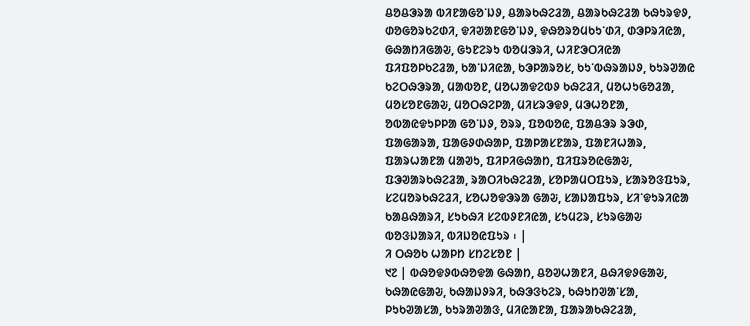ᱪᱚᱪᱳᱨᱟ ᱵᱤᱱᱟᱜᱚᱸᱡᱽ, ᱪᱟᱨᱠᱷᱮᱲᱟ, ᱪᱟᱨᱠᱷᱮᱲᱟ ᱠᱷᱩᱨᱫᱽ, ᱰᱚᱜᱚᱨᱠᱮᱰᱤ, ᱫᱤᱣᱟᱱᱜᱚᱸᱡᱽ, ᱫᱷᱚᱨᱚᱢᱠᱩᱸᱰᱤ, ᱰᱳᱞᱨᱤᱭᱟ, ᱜᱷᱟᱴᱤᱜᱟᱶ, ᱜᱩᱱᱮᱨᱩ ᱵᱚᱢᱳᱨᱤ, ᱦᱤᱱᱳᱛᱤᱭᱟ ᱯᱤᱯᱚᱞᱠᱮᱲᱟ, ᱠᱟᱸᱡᱤᱭᱟ, ᱠᱳᱞᱟᱨᱚᱥ, ᱠᱩᱸᱵᱷᱨᱟᱡᱽ, ᱠᱩᱨᱣᱟᱭ ᱠᱮᱛᱷᱳᱨᱟ, ᱢᱟᱵᱚᱱ, ᱢᱚᱦᱟᱫᱮᱵᱽ ᱠᱷᱮᱲᱤ, ᱢᱚᱦᱩᱜᱚᱲᱟ, ᱢᱚᱥᱚᱱᱜᱟᱶ, ᱢᱚᱛᱷᱮᱞᱟ, ᱢᱤᱥᱨᱳᱫᱽ, ᱢᱳᱦᱚᱱᱟ, ᱚᱵᱟᱭᱫᱩᱞᱞᱟ ᱜᱚᱸᱡᱽ, ᱚᱨᱨ, ᱯᱚᱵᱚᱭ, ᱯᱟᱪᱳᱨ ᱨᱳᱰ, ᱯᱟᱜᱟᱨᱟ, ᱯᱟᱜᱽᱰᱷᱟᱞ, ᱯᱟᱞᱟᱥᱱᱟᱨ, ᱯᱟᱱᱤᱦᱟᱨ, ᱯᱟᱨᱦᱟᱱᱟ ᱢᱟᱣᱩ, ᱯᱤᱞᱤᱜᱷᱟᱴ, ᱯᱤᱯᱨᱚᱭᱜᱟᱶ, ᱯᱳᱣᱟᱨᱠᱷᱮᱲᱟ, ᱨᱟᱛᱤᱠᱷᱮᱲᱟ, ᱥᱚᱞᱟᱢᱛᱯᱩᱨ, ᱥᱟᱨᱚᱝᱯᱩᱨ, ᱥᱮᱢᱚᱨᱠᱷᱮᱲᱤ, ᱥᱚᱦᱚᱫᱳᱨᱟ ᱜᱟᱶ, ᱥᱟᱡᱟᱯᱩᱨ, ᱥᱤᱸᱫᱩᱨᱤᱭᱟ ᱠᱟᱪᱷᱟᱨᱤ, ᱥᱩᱠᱷᱤ ᱥᱮᱵᱽᱱᱤᱭᱟ, ᱥᱩᱢᱮᱨ, ᱥᱩᱨᱜᱟᱶ ᱵᱚᱝᱡᱟᱨᱤ, ᱵᱤᱡᱚᱭᱯᱩᱨ ᱾ |
ᱤ ᱛᱷᱚᱠ ᱦᱟᱞᱴ ᱥᱴᱮᱥᱚᱱ |
᱑᱗ | ᱵᱷᱚᱫᱽᱵᱷᱚᱫᱟ ᱜᱷᱟᱴ, ᱪᱚᱣᱦᱟᱱᱤ, ᱪᱷᱤᱫᱽᱜᱟᱶ, ᱠᱷᱟᱭᱜᱟᱶ, ᱠᱷᱟᱡᱽᱨᱤ, ᱠᱷᱳᱝᱠᱮᱨ, ᱠᱷᱩᱴᱣᱟᱸᱥᱟ, ᱞᱩᱠᱣᱟᱥᱟ, ᱠᱩᱨᱟᱣᱟᱝ, ᱢᱤᱭᱟᱱᱟ, ᱯᱟᱨᱟᱠᱷᱮᱲᱟ,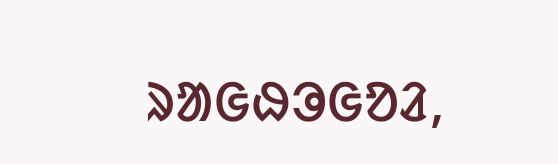ᱨᱟᱜᱷᱳᱜᱚᱲ,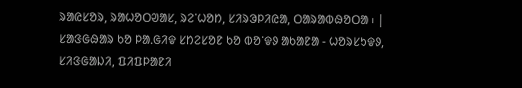ᱨᱟᱭᱥᱚᱨ, ᱨᱟᱦᱚᱛᱣᱟᱥ, ᱨᱮᱸᱦᱚᱴ, ᱥᱤᱨᱳᱞᱤᱭᱟ, ᱛᱟᱨᱟᱵᱷᱚᱛᱟ ᱾ |
ᱥᱟᱝᱜᱷᱟᱨ ᱠᱚ ᱞᱟᱹᱜᱤᱫ ᱥᱴᱮᱥᱚᱱ ᱠᱚ ᱵᱚᱸᱫᱽ ᱟᱠᱟᱱᱟ - ᱦᱚᱨᱥᱩᱫᱽ, ᱥᱤᱝᱜᱟᱡᱤ, ᱯᱤᱯᱞᱟᱱᱤ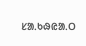ᱥᱟᱹᱠᱷᱭᱟᱹᱛ